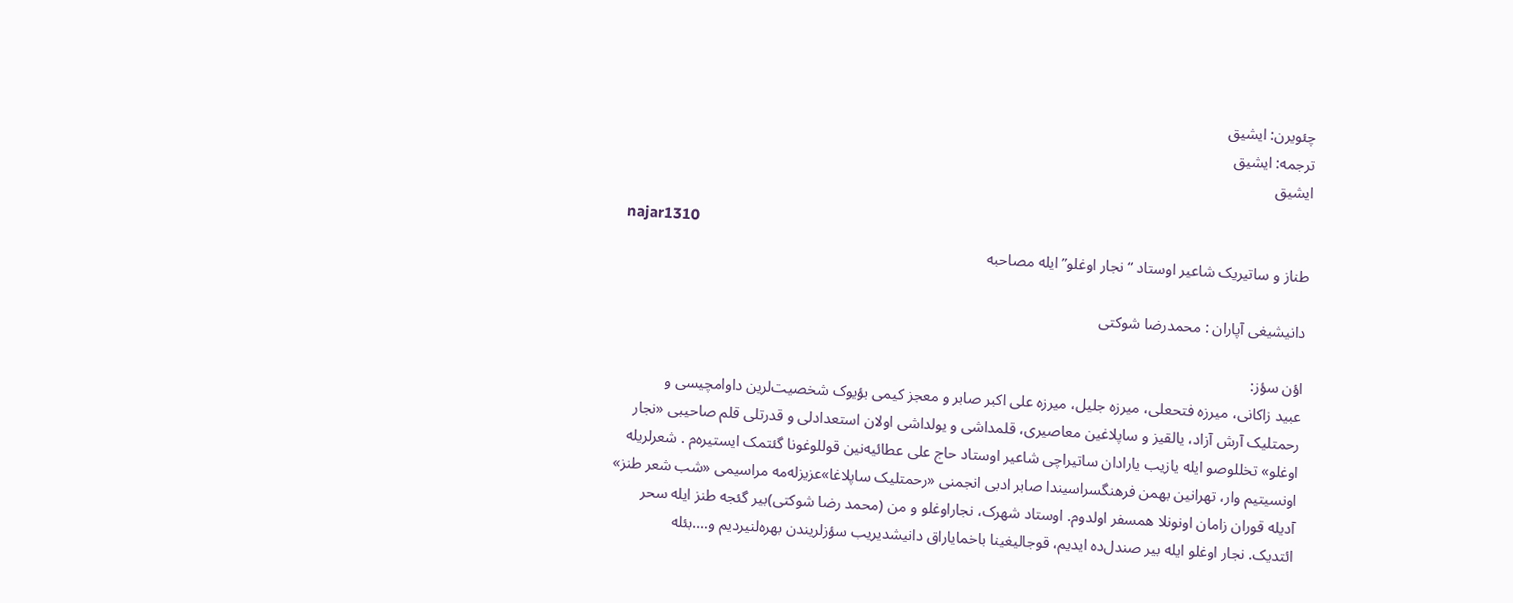چئویرن: ایشیق
ترجمه: ایشیق
ایشیق

najar1310
طناز و ساتیریک شاعیر اوستاد “نجار اوغلو” ایله مصاحبه

دانیشیغی آپاران : محمدرضا شوکتی

اؤن سؤز:
عبید زاکانی، میرزه فتحعلی، میرزه جلیل، میرزه علی اکبر صابر و معجز کیمی بؤیوک شخصیت‌لرین داوامچیسی و رحمتلیک آرش آزاد، یالقیز و ساپلاغین معاصیری، قلمداشی و یولداشی اولان استعدادلی و قدرتلی قلم صاحیبی «نجار اوغلو» تخللوصو ایله یازیب یارادان ساتیراچی شاعیر اوستاد حاج علی عطائیه‌نین قوللوغونا گئتمک ایستیره‌م . شعرلریله اونسیتیم وار، تهرانین بهمن فرهنگسراسیندا صابر ادبی انجمنی «رحمتلیک ساپلاغا»عزیزله‌مه مراسیمی «شب شعر طنز» آدیله قوران زامان اونونلا همسفر اولدوم. اوستاد شهرک، نجار‌اوغلو و من (محمد رضا شوکتی)بیر گئجه طنز ایله سحر ائتدیک. نجار اوغلو ایله بیر صندل‌ده ایدیم، قوجالیغینا باخمایاراق دانیشدیریب سؤزلریندن بهره‌لنیردیم و….بئله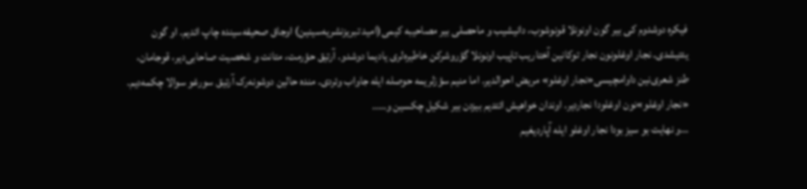فیکره دوشدوم کی بیر گون اونونلا قونوشوب، دانیشیب و ماحصلی بیر مصاحیبه کیمی(امید تبریزنشریه‌سینین) اوجاق صحیفه‌سینده چاپ ائدیم. او گون یئتیشدی. نجار اوغلونون نجار توکانین آختاریب تاپیب اونونلا گؤروشرکن خاطیره‌لری یادیما دوشدو. آرتیق حؤرمت، متانت و شخصیت صاحابی‌دیر، قوجامان، طنز شعری‌نین داوامچیسی«نجار اوغلو» مریض احوالدیر. اما منیم سؤزلریمه حوصله ایله جاواب وئردی. منده حالین دوشونه‌رک آرتیق سورغو سوالا چکمه‌دیم. «نجار اوغلو»نون اوغلودا نجاردیر. اوندان خواهیش ائتدیم بیزدن بیر شکیل چکسین و…..
…و نهایت بو سیز بودا نجار اوغلو ایله آپاردیغیم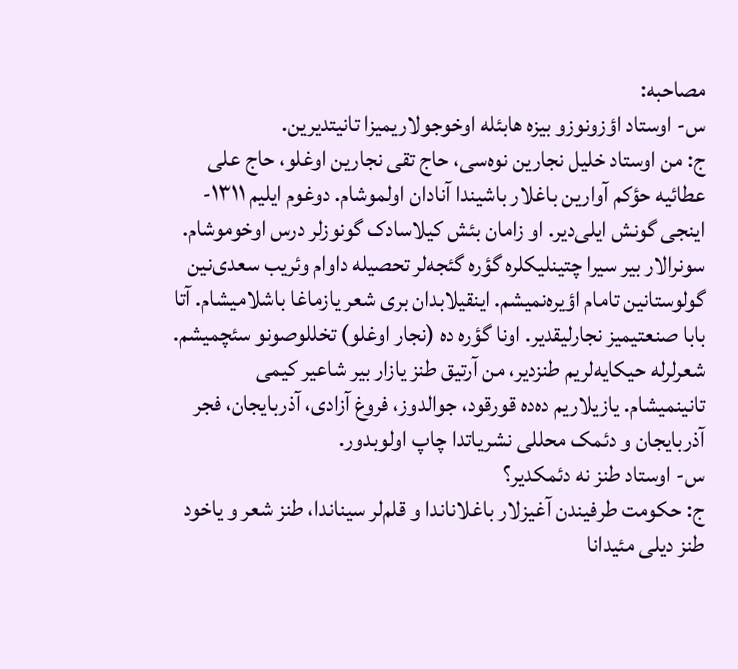مصاحبه:
س- اوستاد اؤزونوزو بیزه هابئله اوخوجولاریمیزا تانیتدیرین.
ج: من اوستاد خلیل نجارین نوه‌سی، حاج تقی نجارین اوغلو، حاج علی عطائیه حؤکم آوارین باغلار باشیندا آنادان اولموشام. دوغوم ایلیم ۱۳۱۱-اینجی گونش ایلی‌دیر. او زامان بئش کیلاسادک گونوزلر درس اوخوموشام. سونرالار بیر سیرا چتینلیکلره گؤره گئجه‌لر تحصیله داوام وئریب سعدی‌نین گولوستانین تامام اؤیره‌نمیشم. اینقیلابدان بری شعر یازماغا باشلامیشام. آتا بابا صنعتیمیز نجارلیقدیر. اونا گؤره ده (نجار اوغلو) تخللوصونو سئچمیشم. شعرلرله حیکایه‌لریم طنزدیر، من آرتیق طنز یازار بیر شاعیر کیمی تانینمیشام. یازیلاریم ده‌ده قورقود، جوالدوز، فروغ آزادی، آذربایجان، فجر آذربایجان و دئمک محللی نشریاتدا چاپ اولوبدور.
س- اوستاد طنز نه دئمکدیر؟
ج: حکومت طرفیندن آغیزلار باغلاناندا و قلم‌لر سیناندا، طنز شعر و یاخود طنز دیلی مئیدانا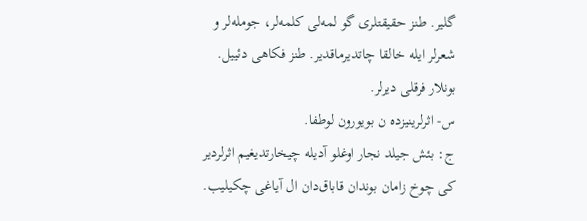گلیر. طنز حقیقتلری گو لمه‌لی کلمه‌لر، جومله‌لر و شعرلر ایله خالقا چاتدیرماقدیر. طنز فکاهی دئییل. بونلار فرقلی دیرلر.
س- اثرلرینیزده ن بویورون لوطفا.
ج: بئش جیلد نجار اوغلو آدیله چیخارتدیغیم اثرلردیر کی چوخ زامان بوندان قاباق‌دان ال آیاغی چکیلیب.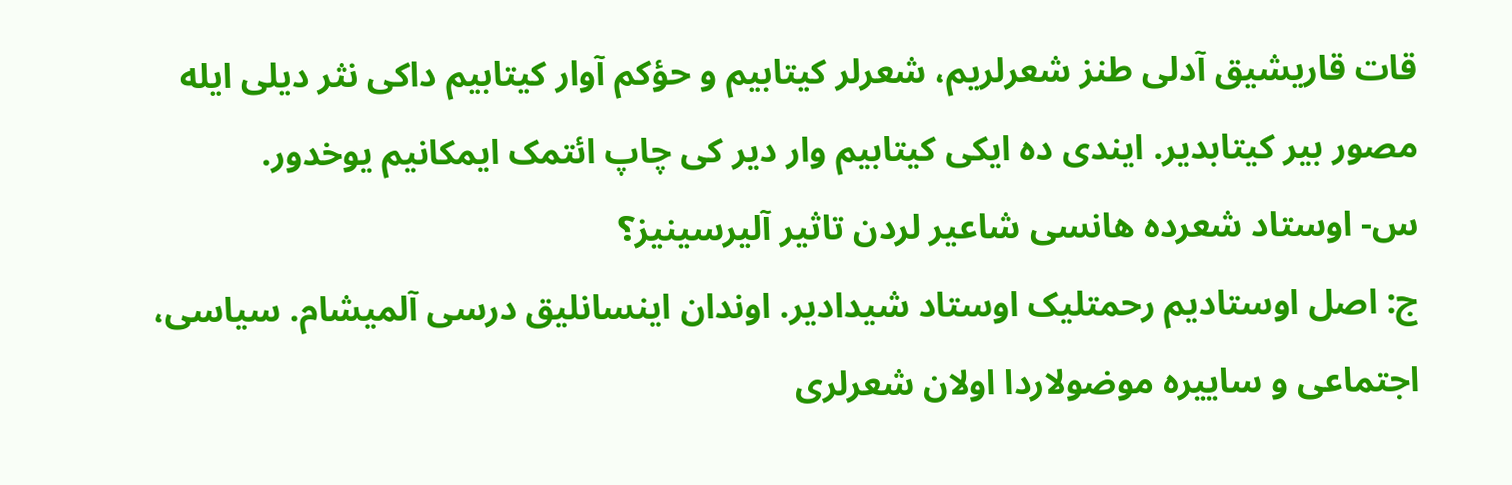قات قاریشیق آدلی طنز شعرلریم، شعرلر کیتابیم و حؤکم آوار کیتابیم داکی نثر دیلی ایله مصور بیر کیتابدیر. ایندی ده ایکی کیتابیم وار دیر کی چاپ ائتمک ایمکانیم یوخدور.
س- اوستاد شعرده هانسی شاعیر لردن تاثیر آلیرسینیز؟
ج: اصل اوستادیم رحمتلیک اوستاد شیدادیر. اوندان اینسانلیق درسی آلمیشام. سیاسی، اجتماعی و ساییره موضولاردا اولان شعرلری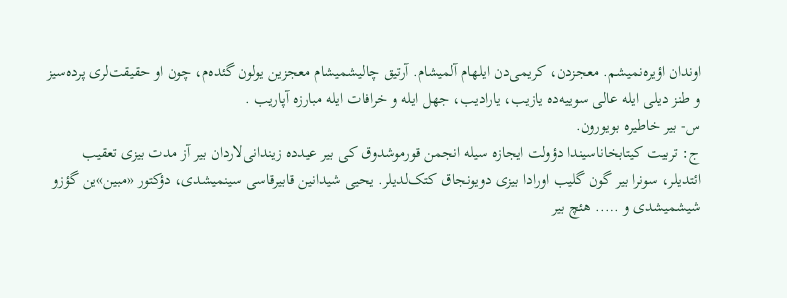اوندان اؤیره‌نمیشم. معجزدن، کریمی‌دن ایلهام آلمیشام. آرتیق چالیشمیشام معجزین یولون گئده‌م، چون او حقیقت‌لری پرده‌سیز و طنز دیلی ایله عالی سوییه‌ده یازیب، یارادیب، جهل ایله و خرافات ایله مبارزه آپاریب .
س- بیر خاطیره بویورون.
ج: تربیت کیتابخاناسیندا دؤولت ایجازه سیله انجمن قورموشدوق کی بیر عیدده زیندانی‌لاردان بیر آز مدت بیزی تعقیب ائتدیلر، سونرا بیر گون گلیب اورادا بیزی دویونجاق کتک‌لدیلر. یحیی شیدانین قابیرقاسی سینمیشدی، دؤکتور «مبین»ین گؤزو شیشمیشدی و ….. هئچ بیر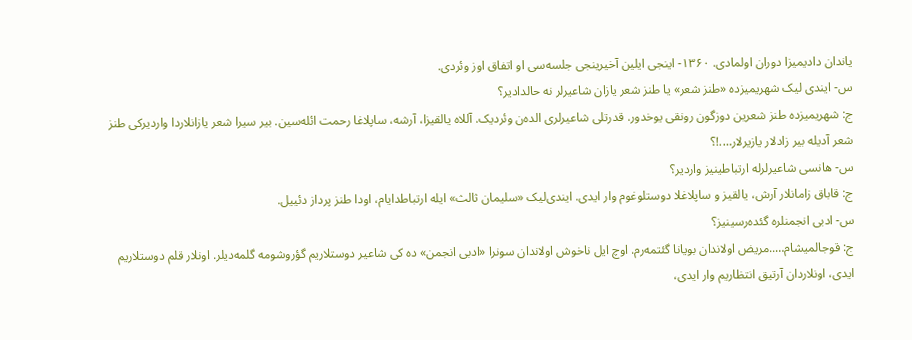یاندان دادیمیزا دوران اولمادی. ۱۳۶۰- اینجی ایلین آخیرینجی جلسه‌سی او اتفاق اوز وئردی.
س- ایندی لیک شهریمیزده «طنز شعر» یا طنز شعر یازان شاعیرلر نه حالدادیر؟
ج: شهریمیزده طنز شعرین دوزگون رونقی یوخدور. قدرتلی شاعیرلری الده‌ن وئردیک. آللاه یالقیزا، آرشه، ساپلاغا رحمت ائله‌سین. بیر سیرا شعر یازانلاردا واردیرکی طنز شعر آدیله بیر زادلار یازیرلار….!؟
س- هانسی شاعیرلرله ارتباطینیز واردیر؟
ج: قاباق زامانلار آرش، یالقیز و ساپلاغلا دوستلوغوم وار ایدی. ایندی‌لیک «سلیمان ثالث» ایله ارتباطدایام، اودا طنز پرداز دئییل.
س- ادبی انجمنلره گئده‌رسینیز؟
ج: قوجالمیشام…..مریض اولاندان بویانا گئتمه‌رم. اوچ ایل ناخوش اولاندان سونرا «ادبی انجمن» ده کی شاعیر دوستلاریم گؤروشومه گلمه‌دیلر. اونلار قلم دوستلاریم ایدی، اونلاردان آرتیق انتظاریم وار ایدی،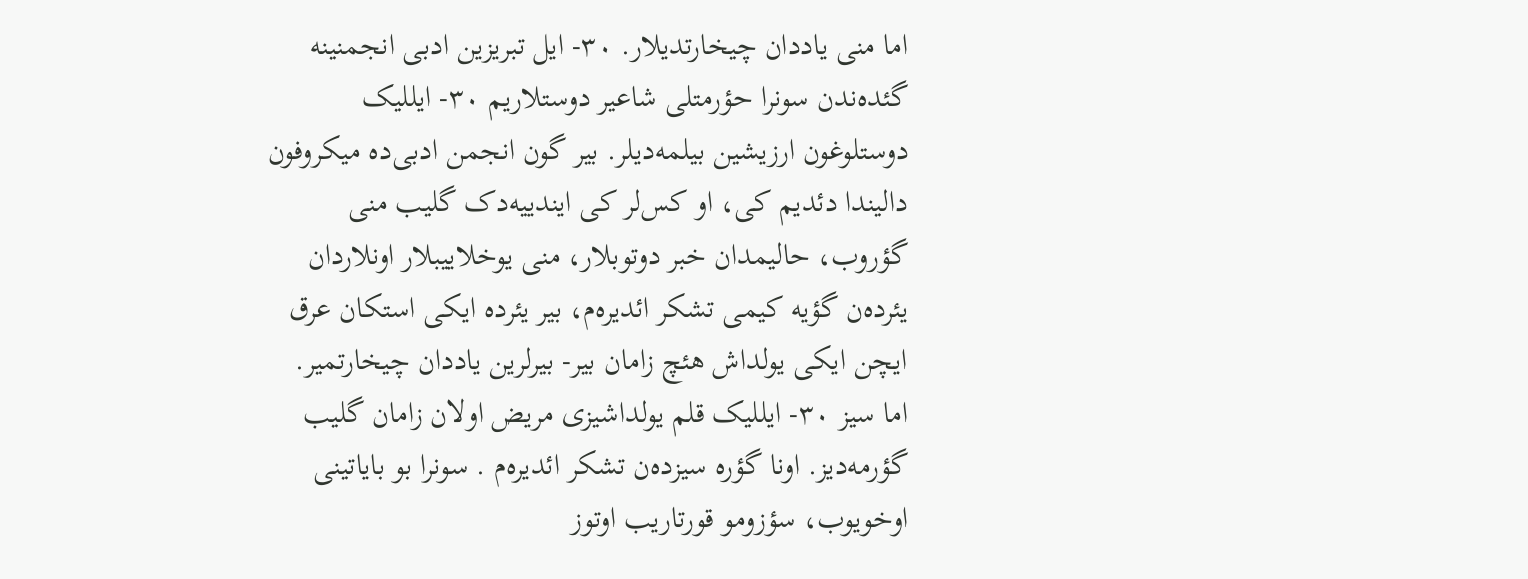اما منی یاددان چیخارتدیلار. ۳۰- ایل تبریزین ادبی انجمنینه گئده‌ندن سونرا حؤرمتلی شاعیر دوستلاریم ۳۰- ایللیک دوستلوغون ارزیشین بیلمه‌دیلر. بیر گون انجمن ادبی‌ده میکروفون دالیندا دئدیم کی، او کس‌لر کی ایندییه‌دک گلیب منی گؤروب، حالیمدان خبر دوتوبلار، منی یوخلاییبلار اونلاردان یئرده‌ن گؤیه کیمی تشکر ائدیره‌م، بیر یئرده ایکی استکان عرق ایچن ایکی یولداش هئچ زامان بیر- بیرلرین یاددان چیخارتمیر. اما سیز ۳۰- ایللیک قلم یولداشیزی مریض اولان زامان گلیب گؤرمه‌دیز. اونا گؤره سیزده‌ن تشکر ائدیره‌م . سونرا بو بایاتینی اوخویوب، سؤزومو قورتاریب اوتوز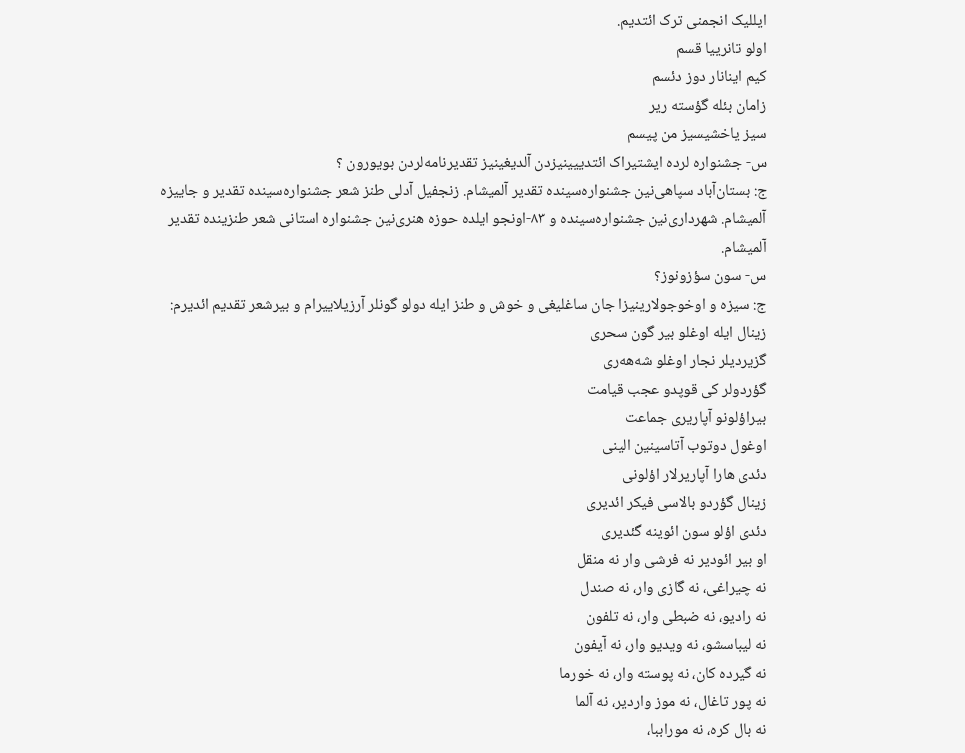ایللیک انجمنی ترک ائتدیم.
اولو تانرییا قسم
کیم اینانار دوز دئسم
زامان بئله گؤسته ریر
سیز یاخشیسیز من پیسم
س- جشنواره لرده ایشتیراک ائتدییینیزدن آلدیغینیز تقدیرنامه‌لردن بویورون ؟
ج: بستان‌آباد سپاهی‌نین جشنواره‌سینده تقدیر آلمیشام. زنجفیل آدلی طنز شعر جشنواره‌سینده تقدیر و جاییزه آلمیشام. شهرداری‌نین جشنواره‌سینده و ۸۳-اونجو ایلده حوزه هنری‌نین جشنواره استانی شعر طنزینده تقدیر آلمیشام.
س- سون سؤزونوز؟
ج: سیزه و اوخوجولارینیزا جان ساغلیغی و خوش و طنز ایله دولو گونلر آرزیلاییرام و بیرشعر تقدیم ائدیرم:
زینال ایله اوغلو بیر گون سحری
گزیردیلر نجار اوغلو شه‌هه‌ری
گؤردولر کی قوپدو عجب قیامت
بیراؤلونو آپاریری جماعت
اوغول دوتوب آتاسینین الینی
دئدی هارا آپاریرلار اؤلونی
زینال گؤردو بالاسی فیکر ائدیری
دئدی اؤلو سون ائوینه گئدیری
او بیر ائودیر نه فرشی وار نه منقل
نه چیراغی، نه گازی وار، نه صندل
نه رادیو، نه ضبطی وار، نه تلفون
نه لیباسشو، نه ویدیو وار، نه آیفون
نه گیرده کان، نه پوسته وار، نه خورما
نه پور تاغال، نه موز واردیر، نه آلما
نه بال کره، نه موراببا،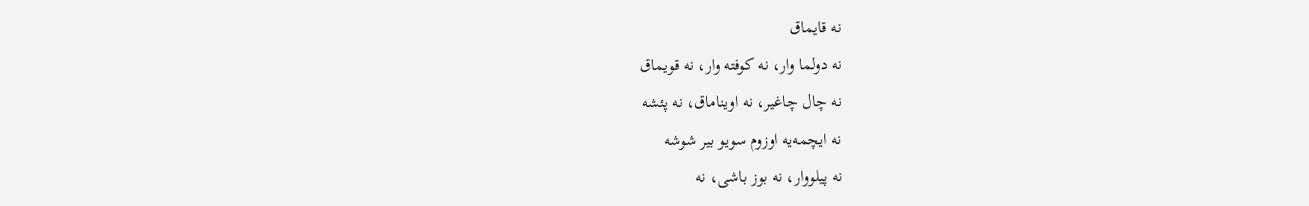نه قایماق
نه دولما وار، نه کوفته وار، نه قویماق
نه چال چاغیر، نه اویناماق، نه پئشه
نه ایچمه‌یه اوزوم سویو بیر شوشه
نه پیلووار، نه بوز باشی، نه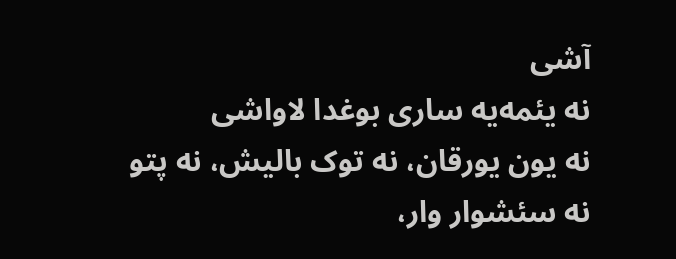آشی
نه یئمه‌یه ساری بوغدا لاواشی
نه یون یورقان، نه توک بالیش، نه پتو
نه سئشوار وار،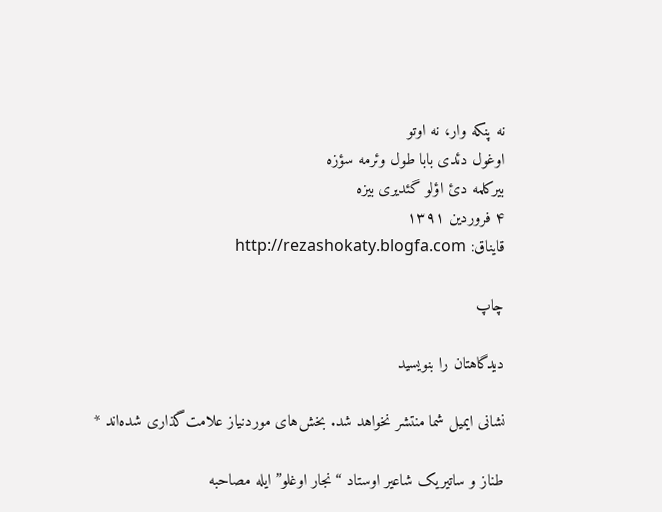نه پنکه وار، نه اوتو
اوغول دئدی بابا طول وئرمه سؤزه
بیرکلمه دئ اؤلو گئدیری بیزه
۴ فروردین ۱۳۹۱
قایناق: http://rezashokaty.blogfa.com

چاپ

دیدگاهتان را بنویسید

نشانی ایمیل شما منتشر نخواهد شد. بخش‌های موردنیاز علامت‌گذاری شده‌اند *

طناز و ساتیریک شاعیر اوستاد “نجار اوغلو” ایله مصاحبه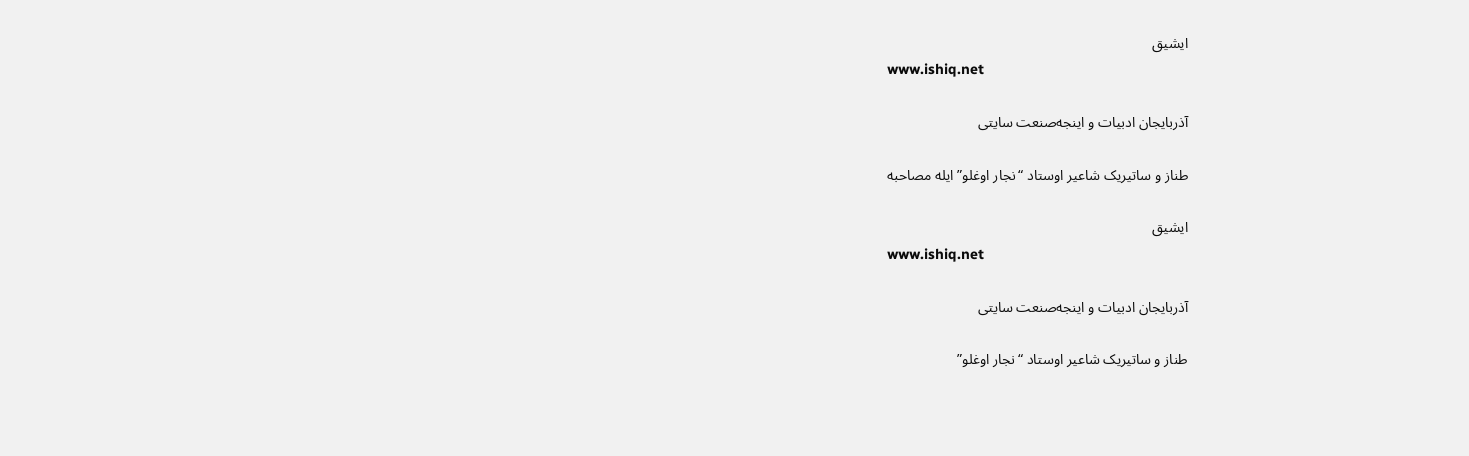ایشیق
www.ishiq.net

آذربایجان ادبیات و اینجه‌صنعت سایتی

طناز و ساتیریک شاعیر اوستاد “نجار اوغلو” ایله مصاحبه

ایشیق
www.ishiq.net

آذربایجان ادبیات و اینجه‌صنعت سایتی

طناز و ساتیریک شاعیر اوستاد “نجار اوغلو”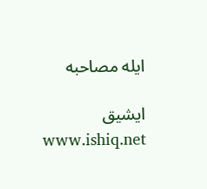ایله مصاحبه

ایشیق
www.ishiq.net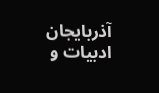آذربایجان ادبیات و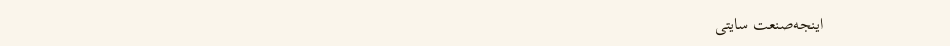اینجه‌صنعت سایتی